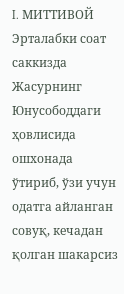I. МИТТИВОЙ
Эрталабки соат саккизда Жасурнинг Юнусободдаги ҳовлисида ошхонада ўтириб, ўзи учун одатга айланган совуқ, кечадан қолган шакарсиз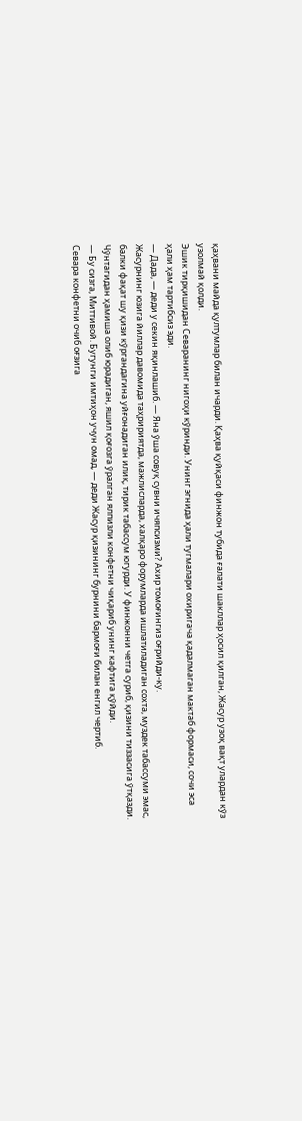қаҳвани майда қултумлар билан ичарди. Қаҳва қуйқаси финжон тубида ғалати шакллар ҳосил қилган, Жасур узоқ вақт улардан кўз узолмай қолди.
Эшик тирқишидан Севаранинг нигоҳи кўринди. Унинг эгнида ҳали тугмалари охиригача қадалмаган мактаб формаси, сочи эса ҳали ҳам тартибсиз эди.
— Дада, — деди у секин яқинлашиб. — Яна ўша совуқ сувни ичяпсизми? Ахир томоғингиз оғрийди-ку.
Жасурнинг юзига йиллар давомида таҳририятда, мажлисларда, халқаро форумларда ишлатиладиган сохта, муздек табассуми эмас, балки фақат шу қизи кўргандагина уйғонадиган илиқ, тирик табассум югурди. У финжонни четга суриб, қизини тиззасига ўтқазди. Чўнтагидан ҳамиша олиб юрадиган, яшил қоғозга ўралган ялпизли конфетни чиқариб унинг кафтига қўйди.
— Бу сизга, Миттивой. Бугунги имтиҳон учун омад, — деди Жасур қизининг бурнини бармоғи билан енгил чертиб.
Севара конфетни очиб оғзига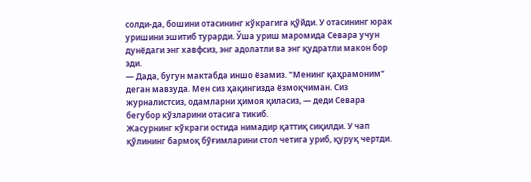солди-да, бошини отасининг кўкрагига қўйди. У отасининг юрак уришини эшитиб турарди. Ўша уриш маромида Севара учун дунёдаги энг хавфсиз, энг адолатли ва энг қудратли макон бор эди.
— Дада, бугун мактабда иншо ёзамиз. "Менинг қаҳрамоним" деган мавзуда. Мен сиз ҳақингизда ёзмоқчиман. Сиз журналистсиз, одамларни ҳимоя қиласиз, — деди Севара бегубор кўзларини отасига тикиб.
Жасурнинг кўкраги остида нимадир қаттиқ сиқилди. У чап қўлининг бармоқ бўғимларини стол четига уриб, қуруқ чертди.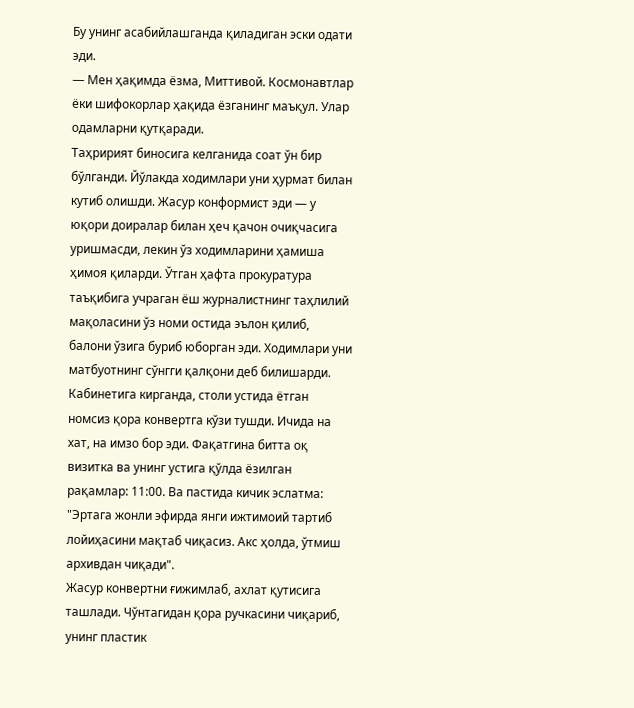Бу унинг асабийлашганда қиладиган эски одати эди.
— Мен ҳақимда ёзма, Миттивой. Космонавтлар ёки шифокорлар ҳақида ёзганинг маъқул. Улар одамларни қутқаради.
Таҳририят биносига келганида соат ўн бир бўлганди. Йўлакда ходимлари уни ҳурмат билан кутиб олишди. Жасур конформист эди — у юқори доиралар билан ҳеч қачон очиқчасига уришмасди, лекин ўз ходимларини ҳамиша ҳимоя қиларди. Ўтган ҳафта прокуратура таъқибига учраган ёш журналистнинг таҳлилий мақоласини ўз номи остида эълон қилиб, балони ўзига буриб юборган эди. Ходимлари уни матбуотнинг сўнгги қалқони деб билишарди.
Кабинетига кирганда, столи устида ётган номсиз қора конвертга кўзи тушди. Ичида на хат, на имзо бор эди. Фақатгина битта оқ визитка ва унинг устига қўлда ёзилган рақамлар: 11:00. Ва пастида кичик эслатма: "Эртага жонли эфирда янги ижтимоий тартиб лойиҳасини мақтаб чиқасиз. Акс ҳолда, ўтмиш архивдан чиқади".
Жасур конвертни ғижимлаб, ахлат қутисига ташлади. Чўнтагидан қора ручкасини чиқариб, унинг пластик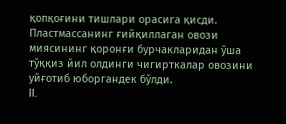қопқоғини тишлари орасига қисди. Пластмассанинг ғийқиллаган овози миясининг қоронғи бурчакларидан ўша тўққиз йил олдинги чигирткалар овозини уйғотиб юборгандек бўлди.
II.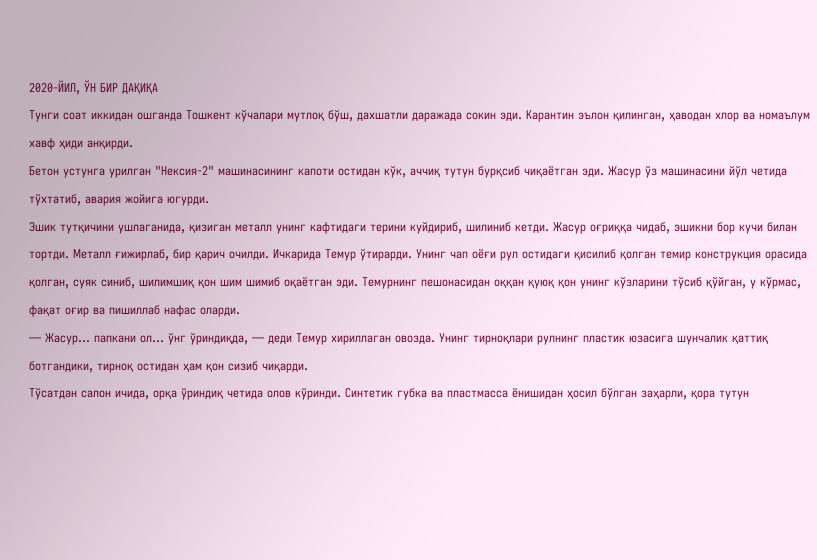2020-ЙИЛ, ЎН БИР ДАҚИҚА
Тунги соат иккидан ошганда Тошкент кўчалари мутлоқ бўш, дахшатли даражада сокин эди. Карантин эълон қилинган, ҳаводан хлор ва номаълум хавф ҳиди анқирди.
Бетон устунга урилган "Нексия-2" машинасининг капоти остидан кўк, аччиқ тутун бурқсиб чиқаётган эди. Жасур ўз машинасини йўл четида тўхтатиб, авария жойига югурди.
Эшик тутқичини ушлаганида, қизиган металл унинг кафтидаги терини куйдириб, шилиниб кетди. Жасур оғриққа чидаб, эшикни бор кучи билан тортди. Металл ғижирлаб, бир қарич очилди. Ичкарида Темур ўтирарди. Унинг чап оёғи рул остидаги қисилиб қолган темир конструкция орасида қолган, суяк синиб, шилимшиқ қон шим шимиб оқаётган эди. Темурнинг пешонасидан оққан қуюқ қон унинг кўзларини тўсиб қўйган, у кўрмас, фақат оғир ва пишиллаб нафас оларди.
— Жасур... папкани ол... ўнг ўриндиқда, — деди Темур хириллаган овозда. Унинг тирноқлари рулнинг пластик юзасига шунчалик қаттиқ ботгандики, тирноқ остидан ҳам қон сизиб чиқарди.
Тўсатдан салон ичида, орқа ўриндиқ четида олов кўринди. Синтетик губка ва пластмасса ёнишидан ҳосил бўлган заҳарли, қора тутун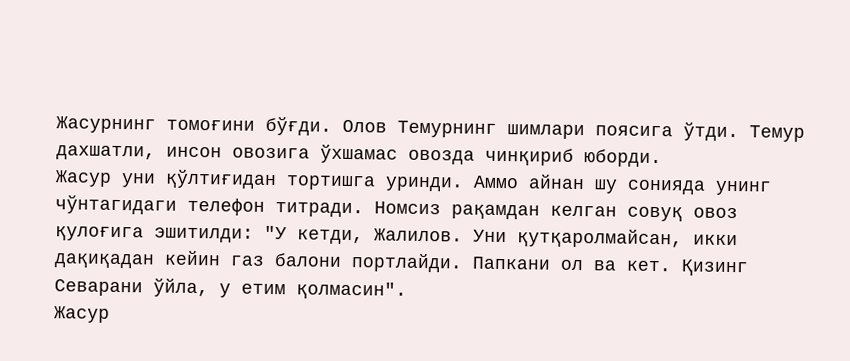Жасурнинг томоғини бўғди. Олов Темурнинг шимлари поясига ўтди. Темур дахшатли, инсон овозига ўхшамас овозда чинқириб юборди.
Жасур уни қўлтиғидан тортишга уринди. Аммо айнан шу сонияда унинг чўнтагидаги телефон титради. Номсиз рақамдан келган совуқ овоз қулоғига эшитилди: "У кетди, Жалилов. Уни қутқаролмайсан, икки дақиқадан кейин газ балони портлайди. Папкани ол ва кет. Қизинг Севарани ўйла, у етим қолмасин".
Жасур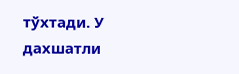тўхтади. У дахшатли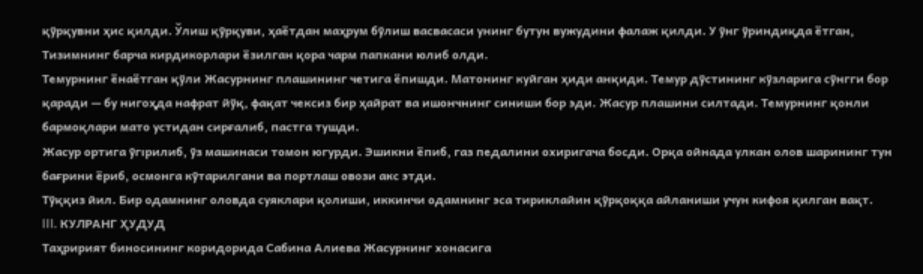қўрқувни ҳис қилди. Ўлиш қўрқуви, ҳаётдан маҳрум бўлиш васвасаси унинг бутун вужудини фалаж қилди. У ўнг ўриндиқда ётган, Тизимнинг барча кирдикорлари ёзилган қора чарм папкани юлиб олди.
Темурнинг ёнаётган қўли Жасурнинг плашининг четига ёпишди. Матонинг куйган ҳиди анқиди. Темур дўстининг кўзларига сўнгги бор қаради — бу нигоҳда нафрат йўқ, фақат чексиз бир ҳайрат ва ишончнинг синиши бор эди. Жасур плашини силтади. Темурнинг қонли бармоқлари мато устидан сирғалиб, пастга тушди.
Жасур ортига ўгıрилиб, ўз машинаси томон югурди. Эшикни ёпиб, газ педалини охиригача босди. Орқа ойнада улкан олов шарининг тун бағрини ёриб, осмонга кўтарилгани ва портлаш овози акс этди.
Тўққиз йил. Бир одамнинг оловда суяклари қолиши, иккинчи одамнинг эса тириклайин қўрқоққа айланиши учун кифоя қилган вақт.
III. КУЛРАНГ ҲУДУД
Таҳририят биносининг коридорида Сабина Алиева Жасурнинг хонасига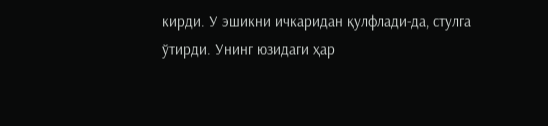кирди. У эшикни ичкаридан қулфлади-да, стулга ўтирди. Унинг юзидаги ҳар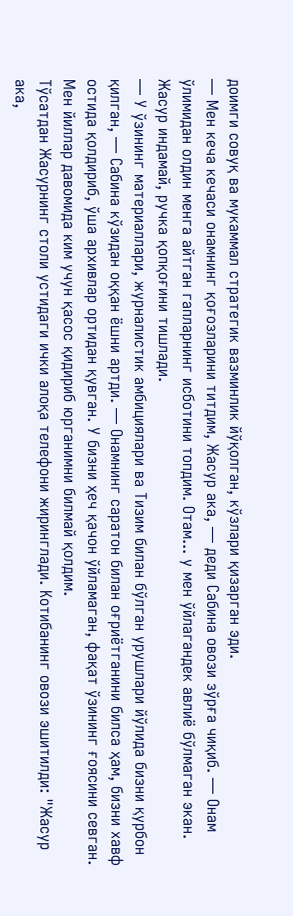доимги совуқ ва мукаммал стратегик вазминлик йўқолган, кўзлари қизарган эди.
— Мен кеча кечаси онамнинг қоғозларини титдим, Жасур ака, — деди Сабина овози зўрға чиқиб. — Онам ўлимидан олдин менга айтган гапларнинг исботини топдим. Отам... у мен ўйлагандек авлиё бўлмаган экан.
Жасур индамай, ручка қопқоғини тишлади.
— У ўзининг материаллари, журналистик амбициялари ва Тизим билан бўлган урушлари йўлида бизни қурбон қилган, — Сабина кўзидан оққан ёшни артди. — Онамнинг саратон билан оғриётганини билса ҳам, бизни хавф остида қолдириб, ўша архивлар ортидан қувган. У бизни ҳеч қачон ўйламаган, фақат ўзининг ғоясини севган. Мен йиллар давомида ким учун қасос қидириб юрганимни билмай қолдим.
Тўсатдан Жасурнинг столи устидаги ички алоқа телефони жиринглади. Котибанинг овози эшитилди: "Жасур ака,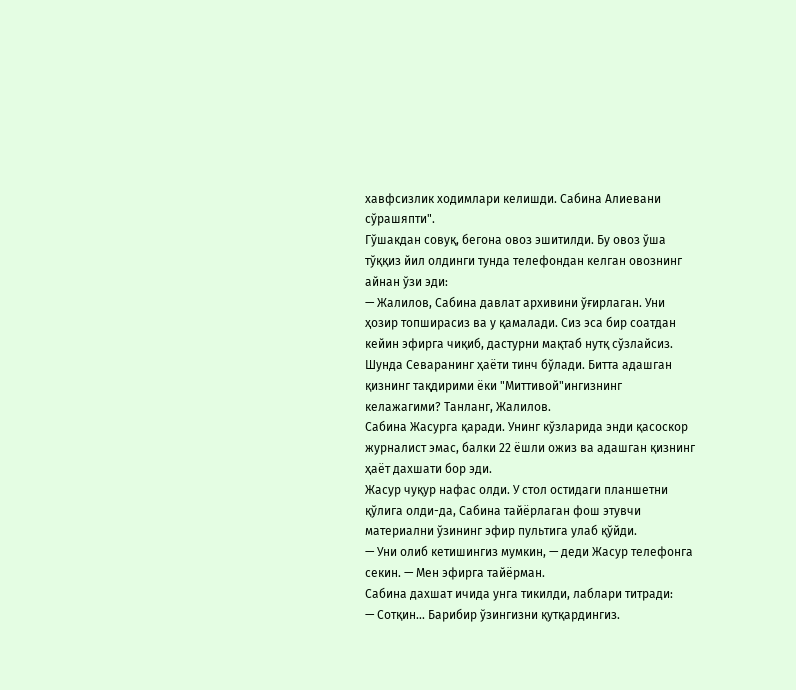хавфсизлик ходимлари келишди. Сабина Алиевани сўрашяпти".
Гўшакдан совуқ, бегона овоз эшитилди. Бу овоз ўша тўққиз йил олдинги тунда телефондан келган овознинг айнан ўзи эди:
— Жалилов, Сабина давлат архивини ўғирлаган. Уни ҳозир топширасиз ва у қамалади. Сиз эса бир соатдан кейин эфирга чиқиб, дастурни мақтаб нутқ сўзлайсиз. Шунда Севаранинг ҳаёти тинч бўлади. Битта адашган қизнинг тақдирими ёки "Миттивой"ингизнинг келажагими? Танланг, Жалилов.
Сабина Жасурга қаради. Унинг кўзларида энди қасоскор журналист эмас, балки 22 ёшли ожиз ва адашган қизнинг ҳаёт дахшати бор эди.
Жасур чуқур нафас олди. У стол остидаги планшетни қўлига олди-да, Сабина тайёрлаган фош этувчи материални ўзининг эфир пультига улаб қўйди.
— Уни олиб кетишингиз мумкин, — деди Жасур телефонга секин. — Мен эфирга тайёрман.
Сабина дахшат ичида унга тикилди, лаблари титради:
— Сотқин... Барибир ўзингизни қутқардингиз.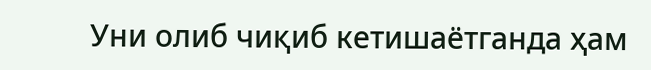Уни олиб чиқиб кетишаётганда ҳам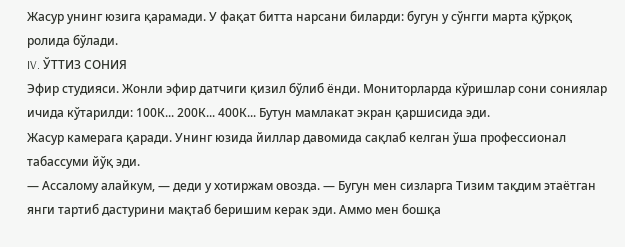Жасур унинг юзига қарамади. У фақат битта нарсани биларди: бугун у сўнгги марта қўрқоқ ролида бўлади.
IV. ЎТТИЗ СОНИЯ
Эфир студияси. Жонли эфир датчиги қизил бўлиб ёнди. Мониторларда кўришлар сони сониялар ичида кўтарилди: 100К... 200К... 400К... Бутун мамлакат экран қаршисида эди.
Жасур камерага қаради. Унинг юзида йиллар давомида сақлаб келган ўша профессионал табассуми йўқ эди.
— Ассалому алайкум, — деди у хотиржам овозда. — Бугун мен сизларга Тизим тақдим этаётган янги тартиб дастурини мақтаб беришим керак эди. Аммо мен бошқа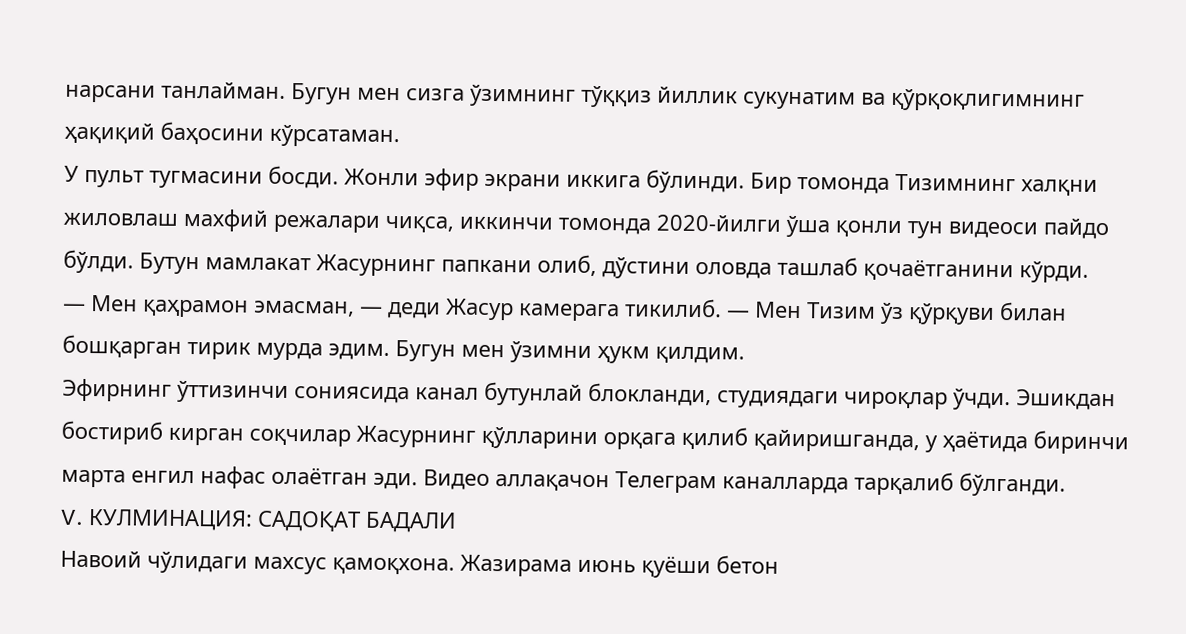нарсани танлайман. Бугун мен сизга ўзимнинг тўққиз йиллик сукунатим ва қўрқоқлигимнинг ҳақиқий баҳосини кўрсатаман.
У пульт тугмасини босди. Жонли эфир экрани иккига бўлинди. Бир томонда Тизимнинг халқни жиловлаш махфий режалари чиқса, иккинчи томонда 2020-йилги ўша қонли тун видеоси пайдо бўлди. Бутун мамлакат Жасурнинг папкани олиб, дўстини оловда ташлаб қочаётганини кўрди.
— Мен қаҳрамон эмасман, — деди Жасур камерага тикилиб. — Мен Тизим ўз қўрқуви билан бошқарган тирик мурда эдим. Бугун мен ўзимни ҳукм қилдим.
Эфирнинг ўттизинчи сониясида канал бутунлай блокланди, студиядаги чироқлар ўчди. Эшикдан бостириб кирган соқчилар Жасурнинг қўлларини орқага қилиб қайиришганда, у ҳаётида биринчи марта енгил нафас олаётган эди. Видео аллақачон Телеграм каналларда тарқалиб бўлганди.
V. КУЛМИНАЦИЯ: САДОҚАТ БАДАЛИ
Навоий чўлидаги махсус қамоқхона. Жазирама июнь қуёши бетон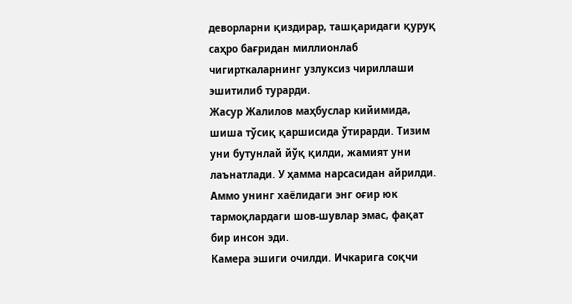деворларни қиздирар, ташқаридаги қуруқ саҳро бағридан миллионлаб чигирткаларнинг узлуксиз чириллаши эшитилиб турарди.
Жасур Жалилов маҳбуслар кийимида, шиша тўсиқ қаршисида ўтирарди. Тизим уни бутунлай йўқ қилди, жамият уни лаънатлади. У ҳамма нарсасидан айрилди. Аммо унинг хаёлидаги энг оғир юк тармоқлардаги шов-шувлар эмас, фақат бир инсон эди.
Камера эшиги очилди. Ичкарига соқчи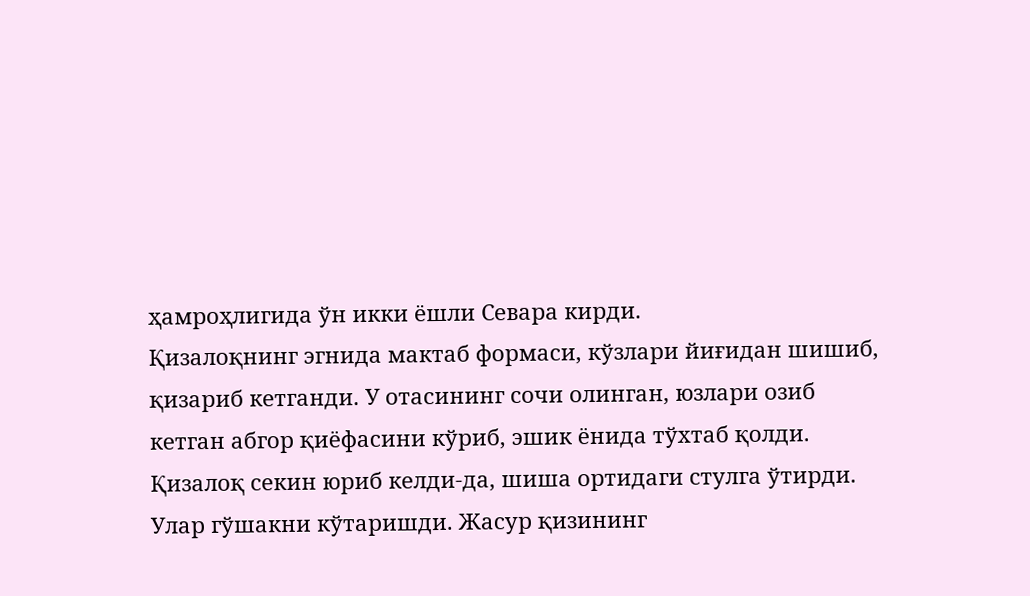ҳамроҳлигида ўн икки ёшли Севара кирди.
Қизалоқнинг эгнида мактаб формаси, кўзлари йиғидан шишиб, қизариб кетганди. У отасининг сочи олинган, юзлари озиб кетган абгор қиёфасини кўриб, эшик ёнида тўхтаб қолди. Қизалоқ секин юриб келди-да, шиша ортидаги стулга ўтирди.
Улар гўшакни кўтаришди. Жасур қизининг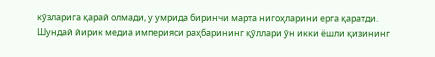кўзларига қарай олмади, у умрида биринчи марта нигоҳларини ерга қаратди. Шундай йирик медиа империяси раҳбарининг қўллари ўн икки ёшли қизининг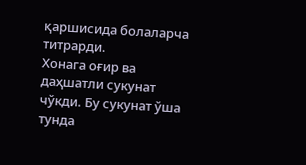қаршисида болаларча титрарди.
Хонага оғир ва даҳшатли сукунат чўкди. Бу сукунат ўша тунда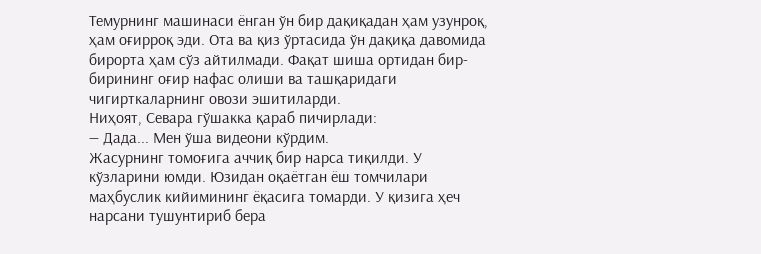Темурнинг машинаси ёнган ўн бир дақиқадан ҳам узунроқ, ҳам оғирроқ эди. Ота ва қиз ўртасида ўн дақиқа давомида бирорта ҳам сўз айтилмади. Фақат шиша ортидан бир-бирининг оғир нафас олиши ва ташқаридаги чигирткаларнинг овози эшитиларди.
Ниҳоят, Севара гўшакка қараб пичирлади:
— Дада... Мен ўша видеони кўрдим.
Жасурнинг томоғига аччиқ бир нарса тиқилди. У кўзларини юмди. Юзидан оқаётган ёш томчилари маҳбуслик кийимининг ёқасига томарди. У қизига ҳеч нарсани тушунтириб бера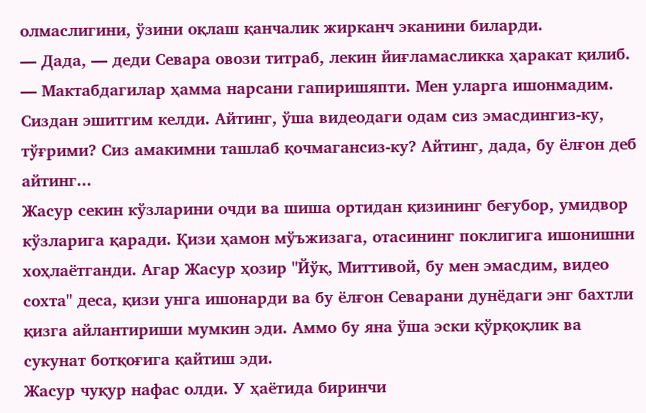олмаслигини, ўзини оқлаш қанчалик жирканч эканини биларди.
— Дада, — деди Севара овози титраб, лекин йиғламасликка ҳаракат қилиб. — Мактабдагилар ҳамма нарсани гапиришяпти. Мен уларга ишонмадим. Сиздан эшитгим келди. Айтинг, ўша видеодаги одам сиз эмасдингиз-ку, тўғрими? Сиз амакимни ташлаб қочмагансиз-ку? Айтинг, дада, бу ёлғон деб айтинг...
Жасур секин кўзларини очди ва шиша ортидан қизининг беғубор, умидвор кўзларига қаради. Қизи ҳамон мўъжизага, отасининг поклигига ишонишни хоҳлаётганди. Агар Жасур ҳозир "Йўқ, Миттивой, бу мен эмасдим, видео сохта" деса, қизи унга ишонарди ва бу ёлғон Севарани дунёдаги энг бахтли қизга айлантириши мумкин эди. Аммо бу яна ўша эски қўрқоқлик ва сукунат ботқоғига қайтиш эди.
Жасур чуқур нафас олди. У ҳаётида биринчи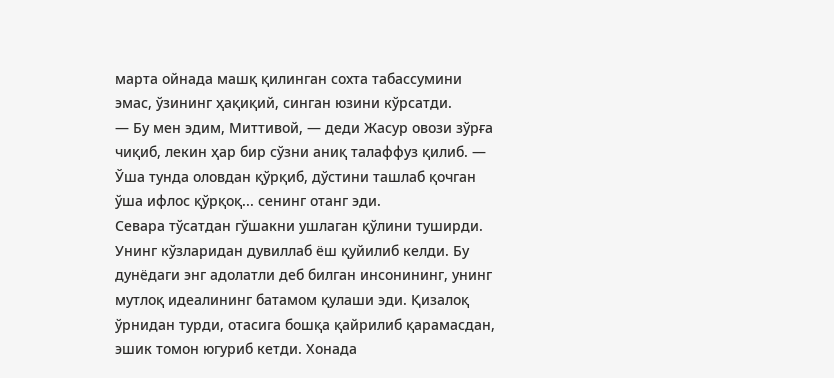марта ойнада машқ қилинган сохта табассумини эмас, ўзининг ҳақиқий, синган юзини кўрсатди.
— Бу мен эдим, Миттивой, — деди Жасур овози зўрға чиқиб, лекин ҳар бир сўзни аниқ талаффуз қилиб. — Ўша тунда оловдан қўрқиб, дўстини ташлаб қочган ўша ифлос қўрқоқ... сенинг отанг эди.
Севара тўсатдан гўшакни ушлаган қўлини туширди. Унинг кўзларидан дувиллаб ёш қуйилиб келди. Бу дунёдаги энг адолатли деб билган инсонининг, унинг мутлоқ идеалининг батамом қулаши эди. Қизалоқ ўрнидан турди, отасига бошқа қайрилиб қарамасдан, эшик томон югуриб кетди. Хонада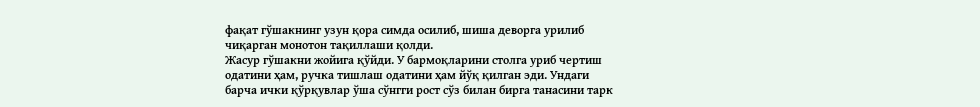фақат гўшакнинг узун қора симда осилиб, шиша деворга урилиб чиқарган монотон тақиллаши қолди.
Жасур гўшакни жойига қўйди. У бармоқларини столга уриб чертиш одатини ҳам, ручка тишлаш одатини ҳам йўқ қилган эди. Ундаги барча ички қўрқувлар ўша сўнгги рост сўз билан бирга танасини тарк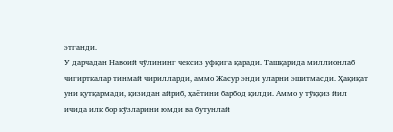этганди.
У дарчадан Навоий чўлининг чексиз уфқига қаради. Ташқарида миллионлаб чигирткалар тинмай чирилларди, аммо Жасур энди уларни эшитмасди. Ҳақиқат уни қутқармади, қизидан айриб, ҳаётини барбод қилди. Аммо у тўққиз йил ичида илк бор кўзларини юмди ва бутунлай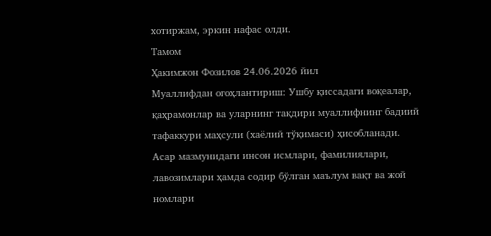хотиржам, эркин нафас олди.
Тамом
Ҳакимжон Фозилов 24.06.2026 йил
Муаллифдан огоҳлантириш: Ушбу қиссадаги воқеалар, қаҳрамонлар ва уларнинг тақдири муаллифнинг бадиий тафаккури маҳсули (хаёлий тўқимаси) ҳисобланади. Асар мазмунидаги инсон исмлари, фамилиялари, лавозимлари ҳамда содир бўлган маълум вақт ва жой номлари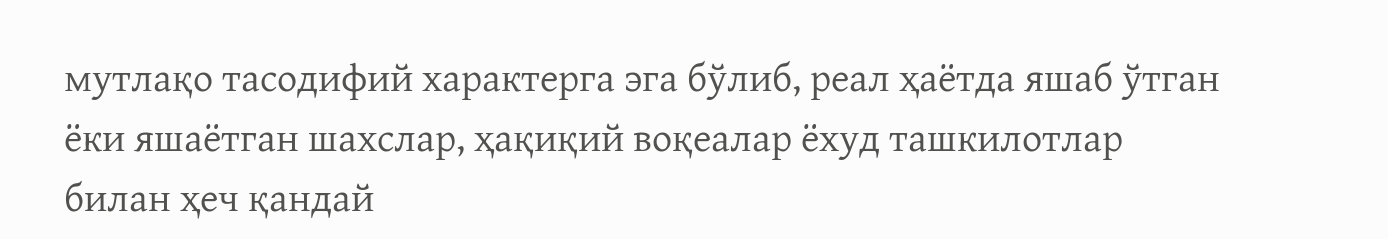мутлақо тасодифий характерга эга бўлиб, реал ҳаётда яшаб ўтган ёки яшаётган шахслар, ҳақиқий воқеалар ёхуд ташкилотлар билан ҳеч қандай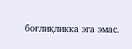боғлиқликка эга эмас.